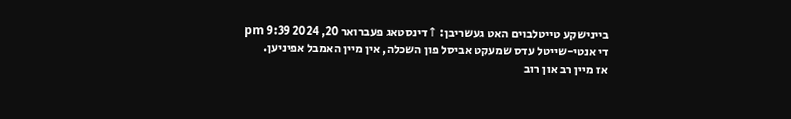ביינישקע טייטלבוים האט געשריבן: ↑דינסטאג פעברואר 20, 2024 9:39 pm
די אנטי-שייטל עדס שמעקט אביסל פון השכלה, אין מיין האמבל אפיניען.
אז מיין רב און רוב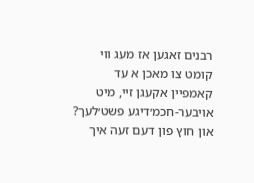רבנים זאגען אז מעג ווי קומט צו מאכן א עד קאמפיין אקעגן זיי, מיט אויבער-חכמ׳דיגע פשט׳לעך?
און חוץ פון דעם זעה איך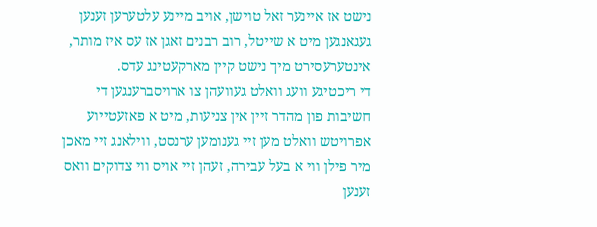נישט אז איינער זאל טוישן, אויב מיינע עלטערען זענען געגאנגען מיט א שייטל, רוב רבנים זאגן אז עס איז מותר, אינטערעסירט מיך נישט קיין מארקעטינג עדס.
די ריכטיגע וועג וואלט געוועהן צו ארויסברענגען די חשיבות פון מהדר זיין אין צניעות, מיט א פאזעטייוע אפרויטש וואלט מען זיי גענומען ערנסט, ווילאנג זיי מאכן מיר פילן ווי א בעל עבירה, זעהן זיי אויס ווי צדוקים וואס זענען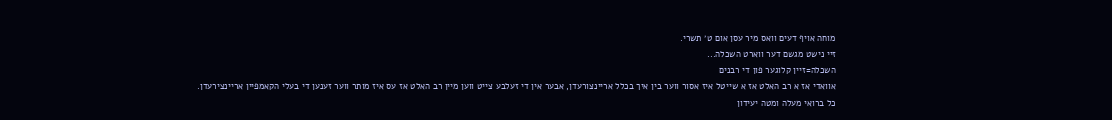מוחה אויף דעים וואס מיר עסן אום ט׳ תשרי.
זיי נישט מגשם דער ווארט השכלה...
השכלה=זיין קלוגער פון די רבנים
אוואדי אז א רב האלט אז א שייטל איז אסור ווער בין איך בכלל אריינצורעדן, אבער אין די זעלבע צייט ווען מיין רב האלט אז עס איז מותר ווער זענען די בעלי הקאמפיין אריינצירעדן.
כל ברואי מעלה ומטה יעידון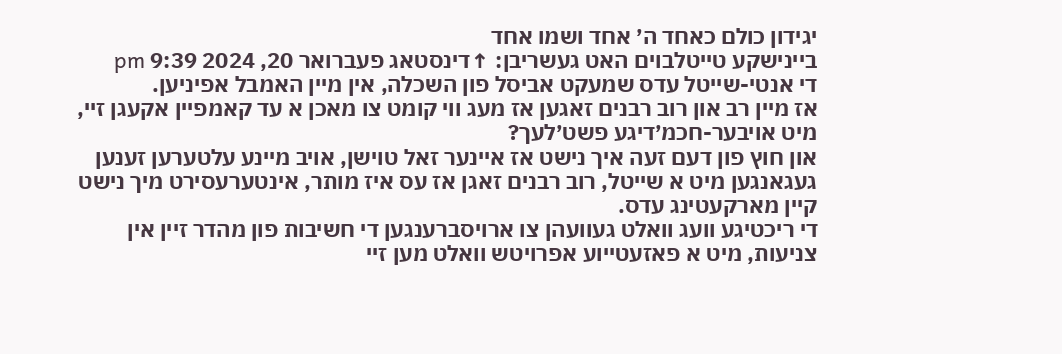יגידון כולם כאחד ה׳ אחד ושמו אחד
ביינישקע טייטלבוים האט געשריבן: ↑דינסטאג פעברואר 20, 2024 9:39 pm
די אנטי-שייטל עדס שמעקט אביסל פון השכלה, אין מיין האמבל אפיניען.
אז מיין רב און רוב רבנים זאגען אז מעג ווי קומט צו מאכן א עד קאמפיין אקעגן זיי, מיט אויבער-חכמ׳דיגע פשט׳לעך?
און חוץ פון דעם זעה איך נישט אז איינער זאל טוישן, אויב מיינע עלטערען זענען געגאנגען מיט א שייטל, רוב רבנים זאגן אז עס איז מותר, אינטערעסירט מיך נישט קיין מארקעטינג עדס.
די ריכטיגע וועג וואלט געוועהן צו ארויסברענגען די חשיבות פון מהדר זיין אין צניעות, מיט א פאזעטייוע אפרויטש וואלט מען זיי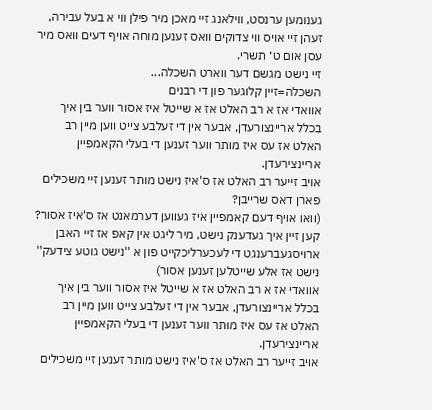גענומען ערנסט, ווילאנג זיי מאכן מיר פילן ווי א בעל עבירה, זעהן זיי אויס ווי צדוקים וואס זענען מוחה אויף דעים וואס מיר עסן אום ט׳ תשרי.
זיי נישט מגשם דער ווארט השכלה...
השכלה=זיין קלוגער פון די רבנים
אוואדי אז א רב האלט אז א שייטל איז אסור ווער בין איך בכלל אריינצורעדן, אבער אין די זעלבע צייט ווען מיין רב האלט אז עס איז מותר ווער זענען די בעלי הקאמפיין אריינצירעדן.
אויב זייער רב האלט אז ס'איז נישט מותר זענען זיי משכילים פארן דאס שרייבן?
(וואו אויף דעם קאמפיין איז געווען דערמאנט אז ס'איז אסור? קען זיין איך געדענק נישט, מיר ליגט אין קאפ אז זיי האבן ארויסגעברענגט די לעכערליכקייט פון א ''נישט גוטע צידעק'' נישט אז אלע שייטלען זענען אסור)
אוואדי אז א רב האלט אז א שייטל איז אסור ווער בין איך בכלל אריינצורעדן, אבער אין די זעלבע צייט ווען מיין רב האלט אז עס איז מותר ווער זענען די בעלי הקאמפיין אריינצירעדן.
אויב זייער רב האלט אז ס'איז נישט מותר זענען זיי משכילים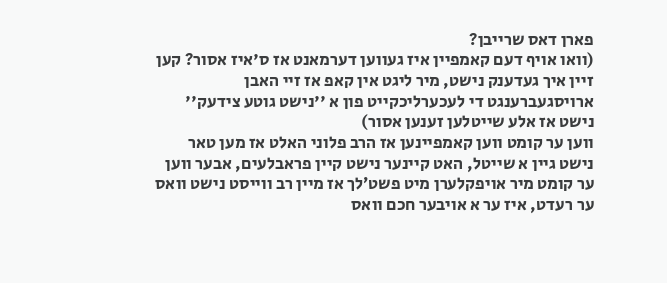פארן דאס שרייבן?
(וואו אויף דעם קאמפיין איז געווען דערמאנט אז ס'איז אסור? קען זיין איך געדענק נישט, מיר ליגט אין קאפ אז זיי האבן ארויסגעברענגט די לעכערליכקייט פון א ''נישט גוטע צידעק'' נישט אז אלע שייטלען זענען אסור)
ווען ער קומט ווען קאמפיינען אז הרב פלוני האלט אז מען טאר נישט גיין א שייטל, האט קיינער נישט קיין פראבלעים, אבער ווען ער קומט מיר אויפקלערן מיט פשט׳לך אז מיין רב ווייסט נישט וואס ער רעדט, איז ער א אויבער חכם וואס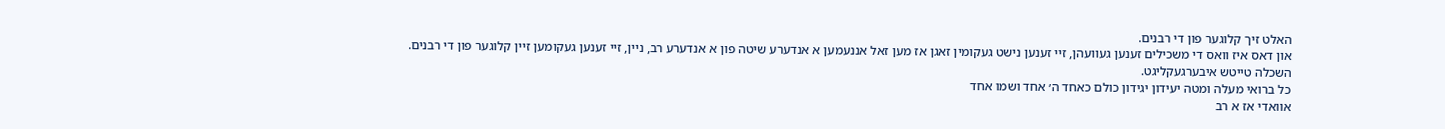האלט זיך קלוגער פון די רבנים.
און דאס איז וואס די משכילים זענען געוועהן, זיי זענען נישט געקומין זאגן אז מען זאל אננעמען א אנדערע שיטה פון א אנדערע רב, ניין, זיי זענען געקומען זיין קלוגער פון די רבנים.
השכלה טייטש איבערגעקליגט.
כל ברואי מעלה ומטה יעידון יגידון כולם כאחד ה׳ אחד ושמו אחד
אוואדי אז א רב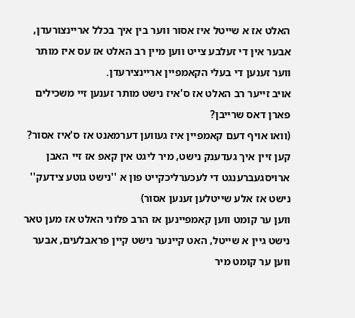האלט אז א שייטל איז אסור ווער בין איך בכלל אריינצורעדן, אבער אין די זעלבע צייט ווען מיין רב האלט אז עס איז מותר ווער זענען די בעלי הקאמפיין אריינצירעדן.
אויב זייער רב האלט אז ס'איז נישט מותר זענען זיי משכילים פארן דאס שרייבן?
(וואו אויף דעם קאמפיין איז געווען דערמאנט אז ס'איז אסור? קען זיין איך געדענק נישט, מיר ליגט אין קאפ אז זיי האבן ארויסגעברענגט די לעכערליכקייט פון א ''נישט גוטע צידעק'' נישט אז אלע שייטלען זענען אסור)
ווען ער קומט ווען קאמפיינען אז הרב פלוני האלט אז מען טאר נישט גיין א שייטל, האט קיינער נישט קיין פראבלעים, אבער ווען ער קומט מיר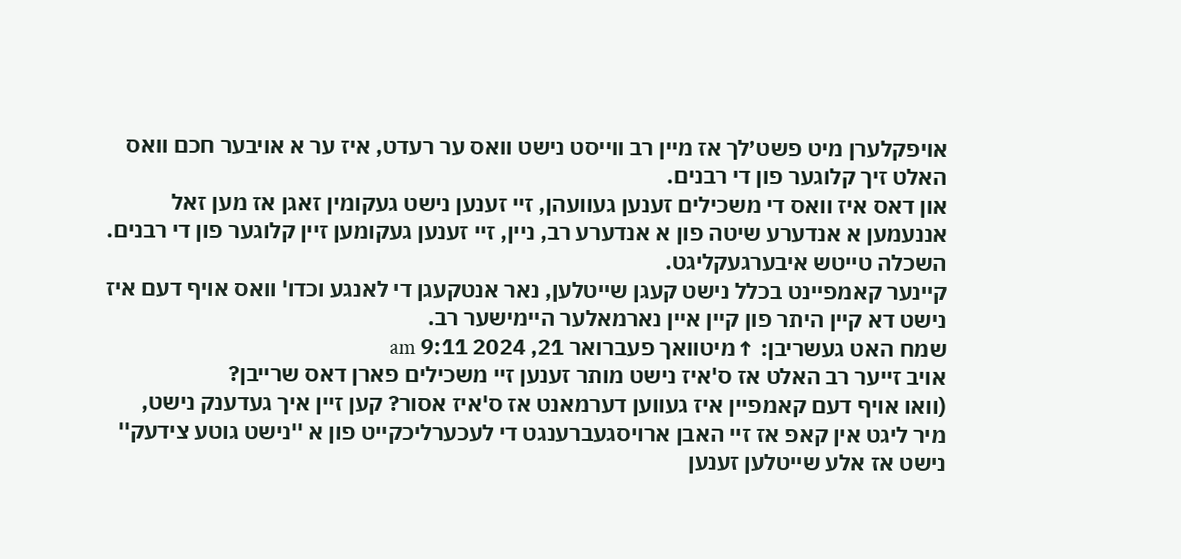אויפקלערן מיט פשט׳לך אז מיין רב ווייסט נישט וואס ער רעדט, איז ער א אויבער חכם וואס האלט זיך קלוגער פון די רבנים.
און דאס איז וואס די משכילים זענען געוועהן, זיי זענען נישט געקומין זאגן אז מען זאל אננעמען א אנדערע שיטה פון א אנדערע רב, ניין, זיי זענען געקומען זיין קלוגער פון די רבנים.
השכלה טייטש איבערגעקליגט.
קיינער קאמפיינט בכלל נישט קעגן שייטלען, נאר אנטקעגן די לאנגע וכדו' וואס אויף דעם איז נישט דא קיין היתר פון קיין איין נארמאלער היימישער רב.
שמח האט געשריבן: ↑מיטוואך פעברואר 21, 2024 9:11 am
אויב זייער רב האלט אז ס'איז נישט מותר זענען זיי משכילים פארן דאס שרייבן?
(וואו אויף דעם קאמפיין איז געווען דערמאנט אז ס'איז אסור? קען זיין איך געדענק נישט, מיר ליגט אין קאפ אז זיי האבן ארויסגעברענגט די לעכערליכקייט פון א ''נישט גוטע צידעק'' נישט אז אלע שייטלען זענען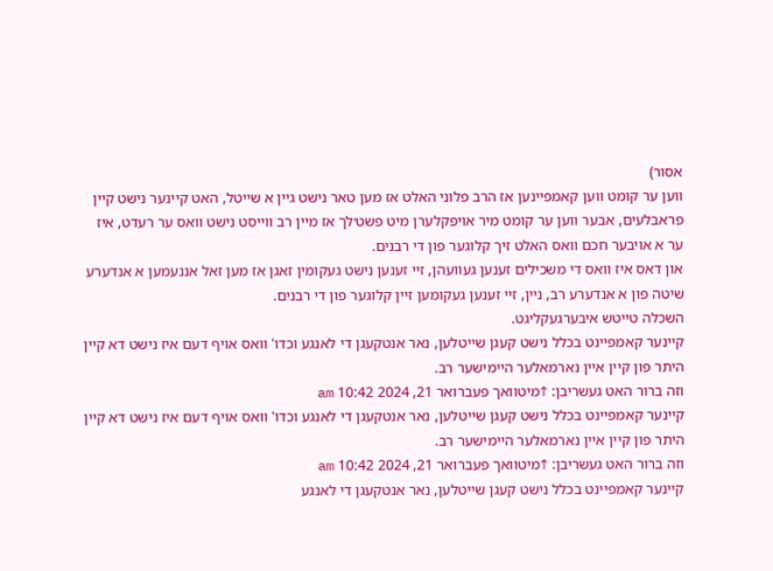אסור)
ווען ער קומט ווען קאמפיינען אז הרב פלוני האלט אז מען טאר נישט גיין א שייטל, האט קיינער נישט קיין פראבלעים, אבער ווען ער קומט מיר אויפקלערן מיט פשט׳לך אז מיין רב ווייסט נישט וואס ער רעדט, איז ער א אויבער חכם וואס האלט זיך קלוגער פון די רבנים.
און דאס איז וואס די משכילים זענען געוועהן, זיי זענען נישט געקומין זאגן אז מען זאל אננעמען א אנדערע שיטה פון א אנדערע רב, ניין, זיי זענען געקומען זיין קלוגער פון די רבנים.
השכלה טייטש איבערגעקליגט.
קיינער קאמפיינט בכלל נישט קעגן שייטלען, נאר אנטקעגן די לאנגע וכדו' וואס אויף דעם איז נישט דא קיין היתר פון קיין איין נארמאלער היימישער רב.
וזה ברור האט געשריבן: ↑מיטוואך פעברואר 21, 2024 10:42 am
קיינער קאמפיינט בכלל נישט קעגן שייטלען, נאר אנטקעגן די לאנגע וכדו' וואס אויף דעם איז נישט דא קיין היתר פון קיין איין נארמאלער היימישער רב.
וזה ברור האט געשריבן: ↑מיטוואך פעברואר 21, 2024 10:42 am
קיינער קאמפיינט בכלל נישט קעגן שייטלען, נאר אנטקעגן די לאנגע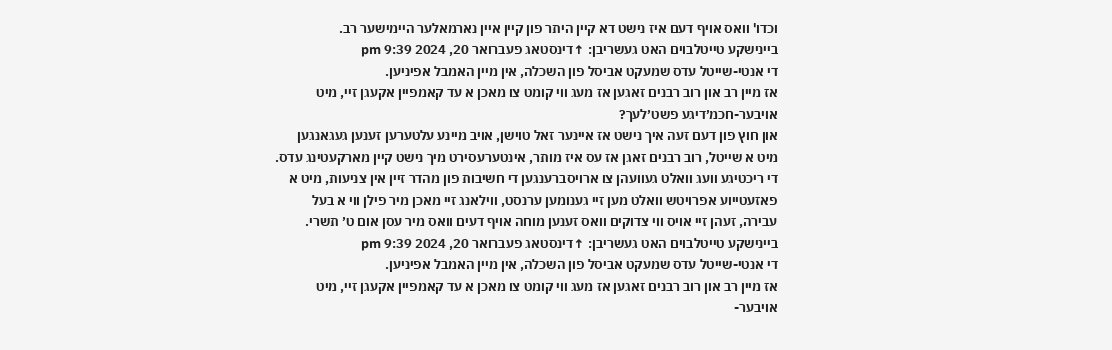וכדו' וואס אויף דעם איז נישט דא קיין היתר פון קיין איין נארמאלער היימישער רב.
ביינישקע טייטלבוים האט געשריבן: ↑דינסטאג פעברואר 20, 2024 9:39 pm
די אנטי-שייטל עדס שמעקט אביסל פון השכלה, אין מיין האמבל אפיניען.
אז מיין רב און רוב רבנים זאגען אז מעג ווי קומט צו מאכן א עד קאמפיין אקעגן זיי, מיט אויבער-חכמ׳דיגע פשט׳לעך?
און חוץ פון דעם זעה איך נישט אז איינער זאל טוישן, אויב מיינע עלטערען זענען געגאנגען מיט א שייטל, רוב רבנים זאגן אז עס איז מותר, אינטערעסירט מיך נישט קיין מארקעטינג עדס.
די ריכטיגע וועג וואלט געוועהן צו ארויסברענגען די חשיבות פון מהדר זיין אין צניעות, מיט א פאזעטייוע אפרויטש וואלט מען זיי גענומען ערנסט, ווילאנג זיי מאכן מיר פילן ווי א בעל עבירה, זעהן זיי אויס ווי צדוקים וואס זענען מוחה אויף דעים וואס מיר עסן אום ט׳ תשרי.
ביינישקע טייטלבוים האט געשריבן: ↑דינסטאג פעברואר 20, 2024 9:39 pm
די אנטי-שייטל עדס שמעקט אביסל פון השכלה, אין מיין האמבל אפיניען.
אז מיין רב און רוב רבנים זאגען אז מעג ווי קומט צו מאכן א עד קאמפיין אקעגן זיי, מיט אויבער-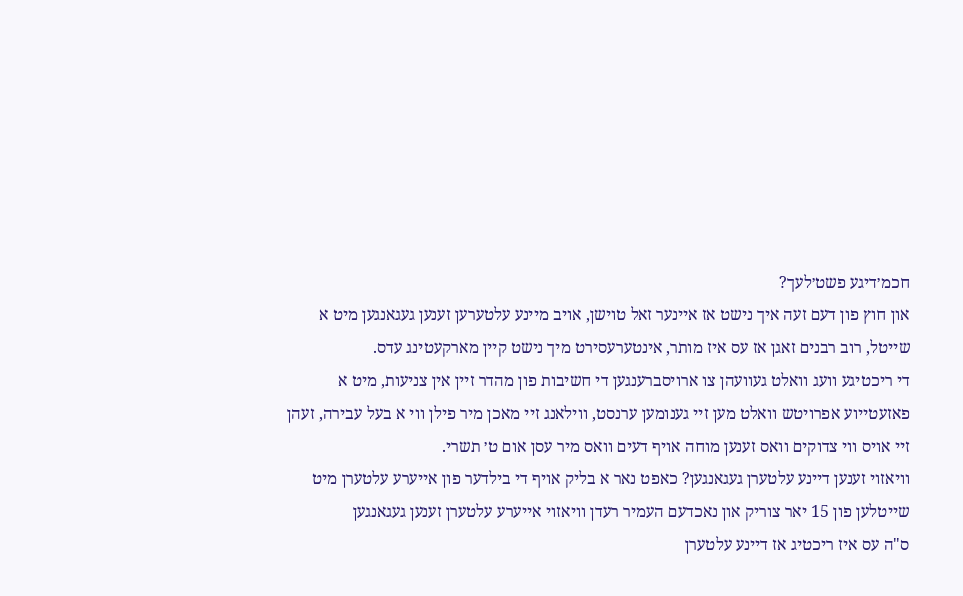חכמ׳דיגע פשט׳לעך?
און חוץ פון דעם זעה איך נישט אז איינער זאל טוישן, אויב מיינע עלטערען זענען געגאנגען מיט א שייטל, רוב רבנים זאגן אז עס איז מותר, אינטערעסירט מיך נישט קיין מארקעטינג עדס.
די ריכטיגע וועג וואלט געוועהן צו ארויסברענגען די חשיבות פון מהדר זיין אין צניעות, מיט א פאזעטייוע אפרויטש וואלט מען זיי גענומען ערנסט, ווילאנג זיי מאכן מיר פילן ווי א בעל עבירה, זעהן זיי אויס ווי צדוקים וואס זענען מוחה אויף דעים וואס מיר עסן אום ט׳ תשרי.
וויאזוי זענען דיינע עלטערן געגאנגען? כאפט נאר א בליק אויף די בילדער פון אייערע עלטערן מיט שייטלען פון 15 יאר צוריק און נאכדעם העמיר רעדן וויאזוי אייערע עלטערן זענען געגאנגען
ס"ה עס איז ריכטיג אז דיינע עלטערן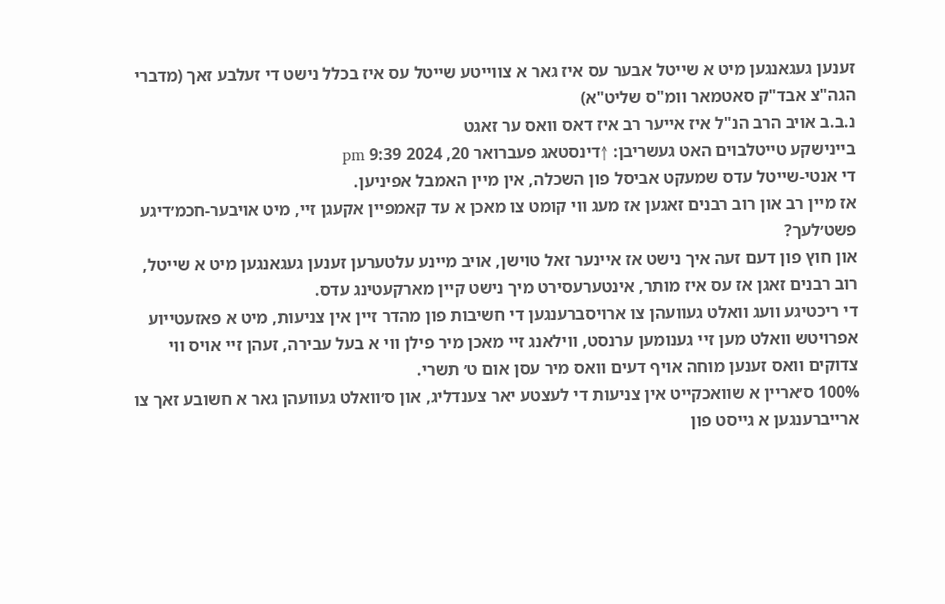זענען געגאנגען מיט א שייטל אבער עס איז גאר א צווייטע שייטל עס איז בכלל נישט די זעלבע זאך (מדברי הגה"צ אבד"ק סאטמאר וומ"ס שליט"א)
נ.ב.ב אויב הרב הנ"ל איז אייער רב איז דאס וואס ער זאגט
ביינישקע טייטלבוים האט געשריבן: ↑דינסטאג פעברואר 20, 2024 9:39 pm
די אנטי-שייטל עדס שמעקט אביסל פון השכלה, אין מיין האמבל אפיניען.
אז מיין רב און רוב רבנים זאגען אז מעג ווי קומט צו מאכן א עד קאמפיין אקעגן זיי, מיט אויבער-חכמ׳דיגע פשט׳לעך?
און חוץ פון דעם זעה איך נישט אז איינער זאל טוישן, אויב מיינע עלטערען זענען געגאנגען מיט א שייטל, רוב רבנים זאגן אז עס איז מותר, אינטערעסירט מיך נישט קיין מארקעטינג עדס.
די ריכטיגע וועג וואלט געוועהן צו ארויסברענגען די חשיבות פון מהדר זיין אין צניעות, מיט א פאזעטייוע אפרויטש וואלט מען זיי גענומען ערנסט, ווילאנג זיי מאכן מיר פילן ווי א בעל עבירה, זעהן זיי אויס ווי צדוקים וואס זענען מוחה אויף דעים וואס מיר עסן אום ט׳ תשרי.
100% ס׳אריין א שוואכקייט אין צניעות די לעצטע יאר צענדליג, און ס׳וואלט געוועהן גאר א חשובע זאך צו ארייברענגען א גייסט פון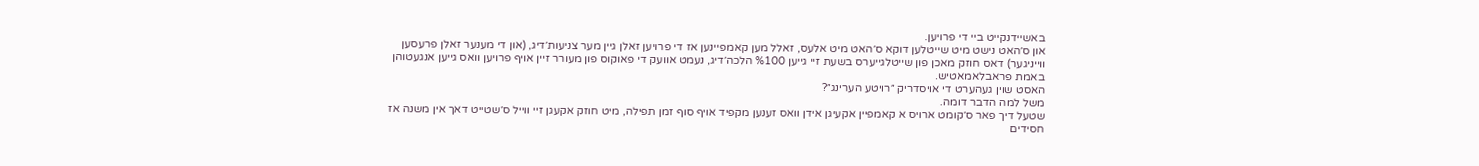באשיידנקייט ביי די פרויען.
און ס׳האט נישט מיט שייטלען דוקא ס׳האט מיט אלעס, זאלל מען קאמפיינען אז די פרויען זאלן גיין מער צניעות׳דיג, (און די מענער זאלן פרעסען ווייניגער) דאס חוזק מאכן פון שייטלגייערס בשעת זיי גייען %100 הלכה׳דיג, נעמט אוועק די פאוקוס פון מעורר זיין אויף פרויען וואס גייען אנגעטוהן באמת פראבלאמאטיש.
האסט שוין געהערט די אויסדריק ״רויטע הערינג״?
משל למה הדבר דומה.
שטעל דיך פאר ס׳קומט ארויס א קאמפיין אקעיגן אידן וואס זענען מקפיד אויף סוף זמן תפילה, מיט חוזק אקעגן זיי ווייל ס׳שטייט דאך אין משנה אז חסידים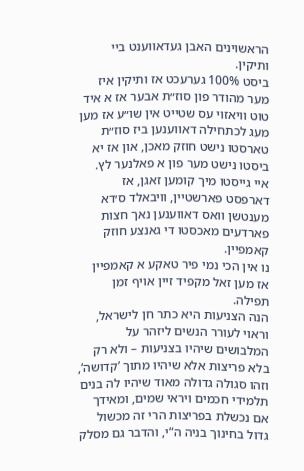הראשוינים האבן געדאווענט ביי ותיקין.
ביסט 100% גערעכט אז ותיקין איז מער מהודר פון סוז״ת אבער אז א איד טוט וויאזוי עס שטייט אין שו״ע אז מען מעג לכתחילה דאווענען ביז סוז״ת טארסטו נישט חוזק מאכן, און אז יא ביסטו נישט מער פון א פאלנער לץ.
איי גייסטו מיך קומען זאגן, אז דארפסט פארשטיין, וויבאלד ס׳דא מענטשן וואס דאווענען נאך חצות פארדעים מאכסטו די גאנצע חוזק קאמפיין.
נו אין הכי נמי פיר טאקע א קאמפיין אז מען זאל מקפיד זיין אויף זמן תפילה.
הנה הצניעות היא כתר חן לישראל, וראוי לעורר הנשים ליזהר על המלבושים שיהיו בצניעות – ולא רק בלא פריצות אלא שיהיו מתוך ’קדושה‘, וזהו סגולה גדולה מאוד שיהיו לה בנים תלמידי חכמים ויראי שמים, ומאידך אם נכשלת בפריצות הרי זה מכשול גדול בחינוך בניה ה“י, והדבר גם מסלק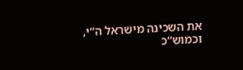את השכינה מישראל ה“י, וכמוש“כ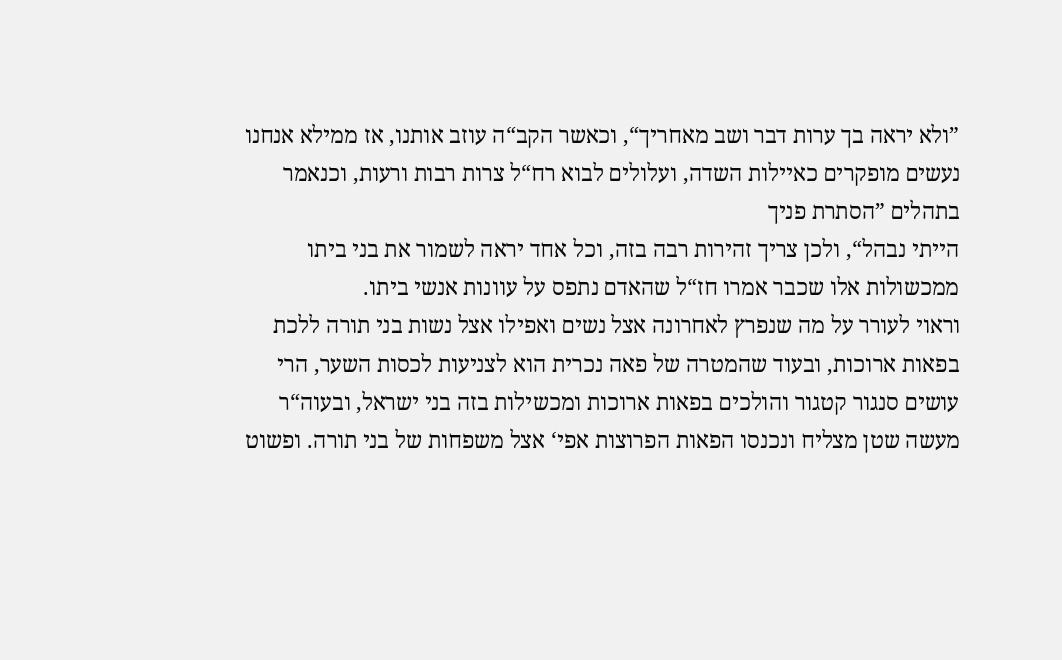”ולא יראה בך ערות דבר ושב מאחריך“, וכאשר הקב“ה עוזב אותנו, אז ממילא אנחנו נעשים מופקרים כאיילות השדה, ועלולים לבוא רח“ל צרות רבות ורעות, וכנאמר בתהלים ”הסתרת פניך
הייתי נבהל“, ולכן צריך זהירות רבה בזה, וכל אחד יראה לשמור את בני ביתו ממכשולות אלו שכבר אמרו חז“ל שהאדם נתפס על עוונות אנשי ביתו.
וראוי לעורר על מה שנפרץ לאחרונה אצל נשים ואפילו אצל נשות בני תורה ללכת בפאות ארוכות, ובעוד שהמטרה של פאה נכרית הוא לצניעות לכסות השער, הרי עושים סנגור קטגור והולכים בפאות ארוכות ומכשילות בזה בני ישראל, ובעוה“ר מעשה שטן מצליח ונכנסו הפאות הפרוצות אפי‘ אצל משפחות של בני תורה. ופשוט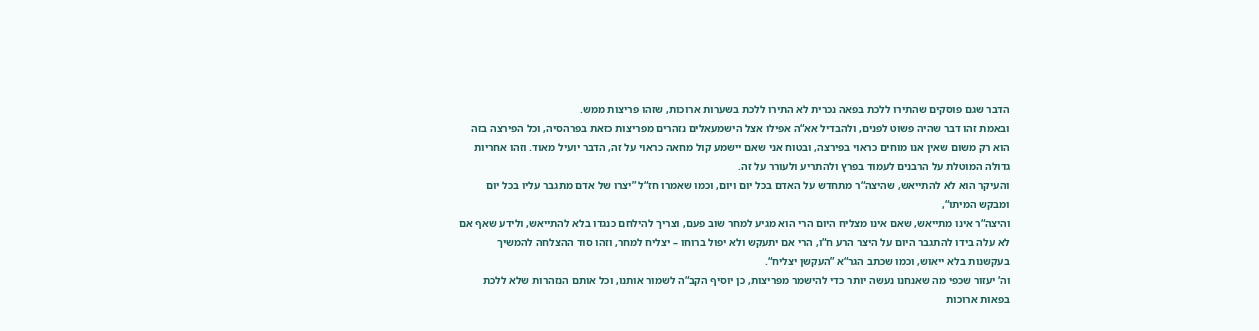הדבר שגם פוסקים שהתירו ללכת בפאה נכרית לא התירו ללכת בשערות ארוכות, שזהו פריצות ממש.
ובאמת זהו דבר שהיה פשוט לפנים, ולהבדיל אא“ה אפילו אצל הישמעאלים נזהרים מפריצות כזאת בפרהסיה, וכל הפירצה בזה הוא רק משום שאין אנו מוחים כראוי בפירצה, ובטוח אני שאם יישמע קול מחאה כראוי על זה, הדבר יועיל מאוד. וזהו אחריות גדולה המוטלת על הרבנים לעמוד בפרץ ולהתריע ולעורר על זה.
והעיקר הוא לא להתייאש, שהיצה“ר מתחדש על האדם בכל יום ויום, וכמו שאמרו חז“ל ”יצרו של אדם מתגבר עליו בכל יום ומבקש המיתו“,
והיצה“ר אינו מתייאש, שאם אינו מצליח היום הרי הוא מגיע למחר שוב פעם, וצריך להילחם כנגדו בלא להתייאש, ולידע שאף אם לא עלה בידו להתגבר היום על היצר הרע ח“ו, הרי אם יתעקש ולא יפול ברוחו – יצליח למחר, וזהו סוד ההצלחה להמשיך בעקשנות בלא ייאוש, וכמו שכתב הגר“א ”העקשן יצליח“.
וה‘ יעזור שכפי מה שאנחנו נעשה יותר כדי להישמר מפריצות, כן יוסיף הקב“ה לשמור אותנו, וכל אותם הנזהרות שלא ללכת בפאות ארוכות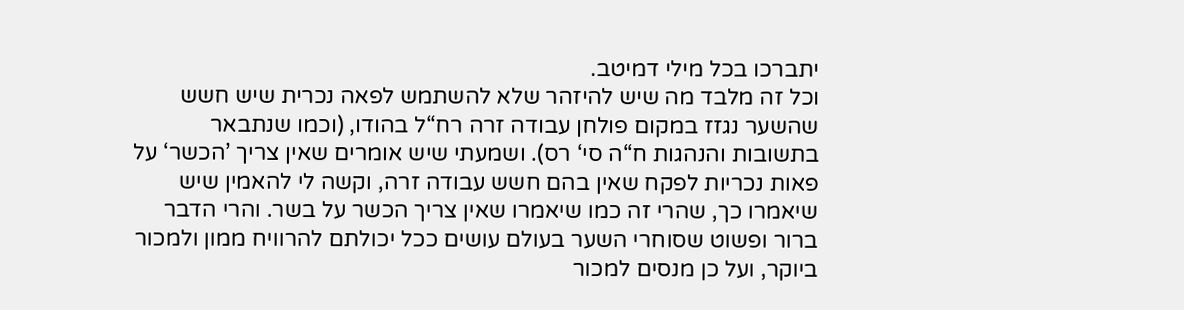יתברכו בכל מילי דמיטב.
וכל זה מלבד מה שיש להיזהר שלא להשתמש לפאה נכרית שיש חשש שהשער נגזז במקום פולחן עבודה זרה רח“ל בהודו, (וכמו שנתבאר בתשובות והנהגות ח“ה סי‘ רס). ושמעתי שיש אומרים שאין צריך ’הכשר‘ על פאות נכריות לפקח שאין בהם חשש עבודה זרה, וקשה לי להאמין שיש שיאמרו כך, שהרי זה כמו שיאמרו שאין צריך הכשר על בשר. והרי הדבר ברור ופשוט שסוחרי השער בעולם עושים ככל יכולתם להרוויח ממון ולמכור ביוקר, ועל כן מנסים למכור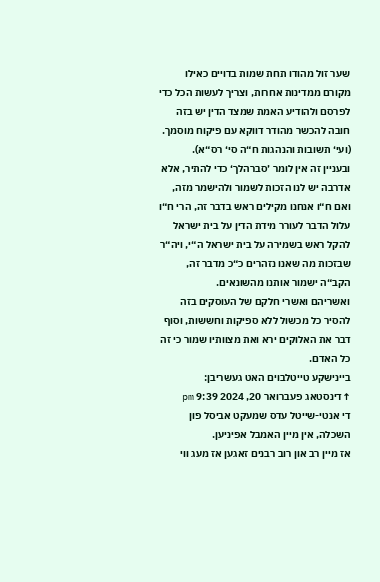שער זול מהודו תחת שמות בדויים כאילו מקורם ממדינות אחרות, וצריך לעשות הכל כדי לפרסם ולהודיע האמת שמצד הדין יש בזה חובה להכשר מהודר דווקא עם פיקוח מוסמך. (ועי‘ תשובות והנהגות ח“ה סי‘ רס“א).
ובעניין זה אין לומר ’סברהלך‘ כדי להתיר, אלא אדרבה יש לנו הזכות לשמור ולהישמר מזה, ואם ח“ו אנחנו מקילים ראש בדבר זה, הרי ח“ו עלול הדבר לעורר מידת הדין על בית ישראל להקל ראש בשמירה על בית ישראל ה“י, ויה“ר שבזכות מה שאנו נזהרים כ“כ מדבר זה, הקב“ה ישמור אותנו מהשונאים.
ואשריהם ואשרי חלקם של העוסקים בזה להסיר כל מכשול ללא ספיקות וחששות, וסוף דבר את האלוקים ירא ואת מצוותיו שמור כי זה כל האדם.
ביינישקע טייטלבוים האט געשריבן: ↑דינסטאג פעברואר 20, 2024 9:39 pm
די אנטי-שייטל עדס שמעקט אביסל פון השכלה, אין מיין האמבל אפיניען.
אז מיין רב און רוב רבנים זאגען אז מעג ווי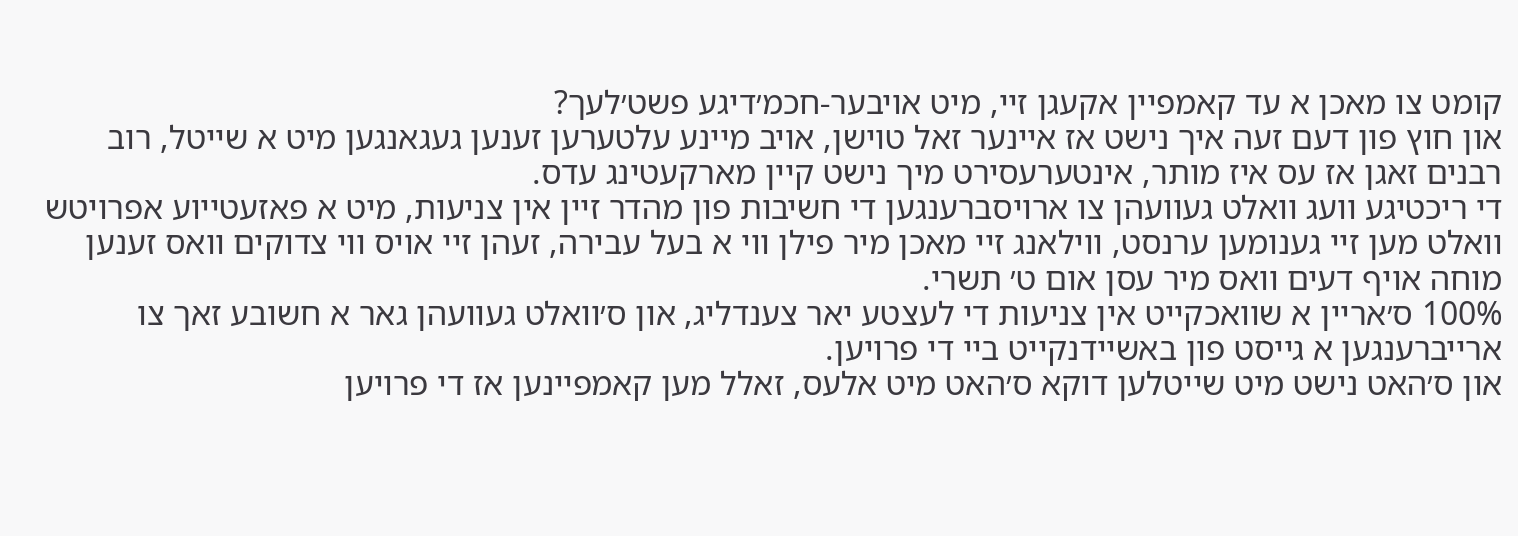קומט צו מאכן א עד קאמפיין אקעגן זיי, מיט אויבער-חכמ׳דיגע פשט׳לעך?
און חוץ פון דעם זעה איך נישט אז איינער זאל טוישן, אויב מיינע עלטערען זענען געגאנגען מיט א שייטל, רוב רבנים זאגן אז עס איז מותר, אינטערעסירט מיך נישט קיין מארקעטינג עדס.
די ריכטיגע וועג וואלט געוועהן צו ארויסברענגען די חשיבות פון מהדר זיין אין צניעות, מיט א פאזעטייוע אפרויטש וואלט מען זיי גענומען ערנסט, ווילאנג זיי מאכן מיר פילן ווי א בעל עבירה, זעהן זיי אויס ווי צדוקים וואס זענען מוחה אויף דעים וואס מיר עסן אום ט׳ תשרי.
100% ס׳אריין א שוואכקייט אין צניעות די לעצטע יאר צענדליג, און ס׳וואלט געוועהן גאר א חשובע זאך צו ארייברענגען א גייסט פון באשיידנקייט ביי די פרויען.
און ס׳האט נישט מיט שייטלען דוקא ס׳האט מיט אלעס, זאלל מען קאמפיינען אז די פרויען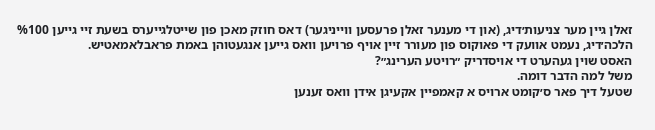זאלן גיין מער צניעות׳דיג, (און די מענער זאלן פרעסען ווייניגער) דאס חוזק מאכן פון שייטלגייערס בשעת זיי גייען %100 הלכה׳דיג, נעמט אוועק די פאוקוס פון מעורר זיין אויף פרויען וואס גייען אנגעטוהן באמת פראבלאמאטיש.
האסט שוין געהערט די אויסדריק ״רויטע הערינג״?
משל למה הדבר דומה.
שטעל דיך פאר ס׳קומט ארויס א קאמפיין אקעיגן אידן וואס זענען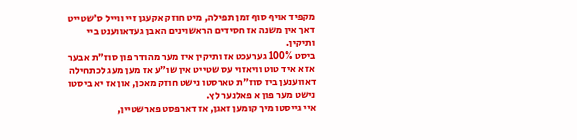מקפיד אויף סוף זמן תפילה, מיט חוזק אקעגן זיי ווייל ס׳שטייט דאך אין משנה אז חסידים הראשוינים האבן געדאווענט ביי ותיקין.
ביסט 100% גערעכט אז ותיקין איז מער מהודר פון סוז״ת אבער אז א איד טוט וויאזוי עס שטייט אין שו״ע אז מען מעג לכתחילה דאווענען ביז סוז״ת טארסטו נישט חוזק מאכן, און אז יא ביסטו נישט מער פון א פאלנער לץ.
איי גייסטו מיך קומען זאגן, אז דארפסט פארשטיין,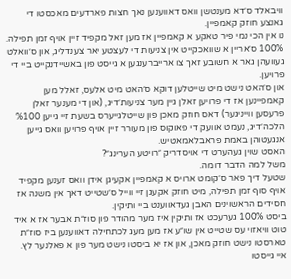וויבאלד ס׳דא מענטשן וואס דאווענען נאך חצות פארדעים מאכסטו די גאנצע חוזק קאמפיין.
נו אין הכי נמי פיר טאקע א קאמפיין אז מען זאל מקפיד זיין אויף זמן תפילה.
100% ס׳אריין א שוואכקייט אין צניעות די לעצטע יאר צענדליג, און ס׳וואלט געוועהן גאר א חשובע זאך צו ארייברענגען א גייסט פון באשיידנקייט ביי די פרויען.
און ס׳האט נישט מיט שייטלען דוקא ס׳האט מיט אלעס, זאלל מען קאמפיינען אז די פרויען זאלן גיין מער צניעות׳דיג, (און די מענער זאלן פרעסען ווייניגער) דאס חוזק מאכן פון שייטלגייערס בשעת זיי גייען %100 הלכה׳דיג, נעמט אוועק די פאוקוס פון מעורר זיין אויף פרויען וואס גייען אנגעטוהן באמת פראבלאמאטיש.
האסט שוין געהערט די אויסדריק ״רויטע הערינג״?
משל למה הדבר דומה.
שטעל דיך פאר ס׳קומט ארויס א קאמפיין אקעיגן אידן וואס זענען מקפיד אויף סוף זמן תפילה, מיט חוזק אקעגן זיי ווייל ס׳שטייט דאך אין משנה אז חסידים הראשוינים האבן געדאווענט ביי ותיקין.
ביסט 100% גערעכט אז ותיקין איז מער מהודר פון סוז״ת אבער אז א איד טוט וויאזוי עס שטייט אין שו״ע אז מען מעג לכתחילה דאווענען ביז סוז״ת טארסטו נישט חוזק מאכן, און אז יא ביסטו נישט מער פון א פאלנער לץ.
איי גייסטו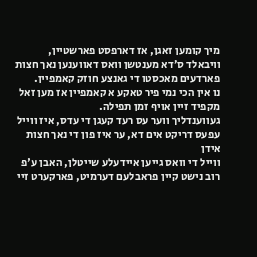מיך קומען זאגן, אז דארפסט פארשטיין, וויבאלד ס׳דא מענטשן וואס דאווענען נאך חצות פארדעים מאכסטו די גאנצע חוזק קאמפיין.
נו אין הכי נמי פיר טאקע א קאמפיין אז מען זאל מקפיד זיין אויף זמן תפילה.
געווענדליך ווער עס רעד קעגן די עדס, איז ווייל עפעס דריקט אים דא, ער איז פון די נאך חצות אידן
ווייל די וואס גייען איידעלע שייטלן, האבן ע'פ רוב נישט קיין פראבלעם דערמיט, פארקערט זיי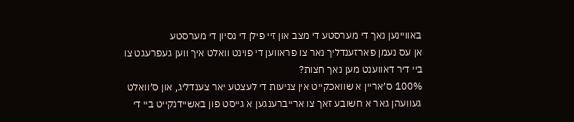באוויינען נאך די מערסטע די מצב און זיי פילן די נסיון די מערסטע
אן עס נעמן פארזענדליך נאר צו פראווען די פוינט וואלט איך ווען געפרעגט צו ביי דיר דאווענט מען נאך חצות?
100% ס׳אריין א שוואכקייט אין צניעות די לעצטע יאר צענדליג, און ס׳וואלט געוועהן גאר א חשובע זאך צו ארייברענגען א גייסט פון באשיידנקייט ביי די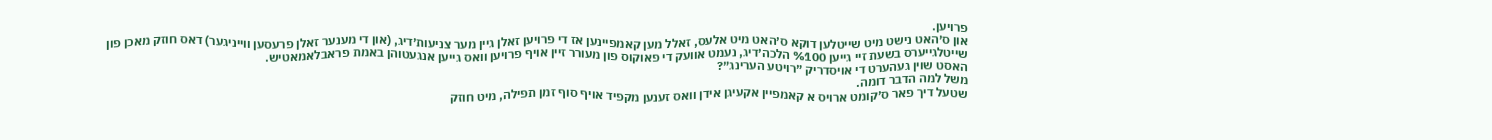פרויען.
און ס׳האט נישט מיט שייטלען דוקא ס׳האט מיט אלעס, זאלל מען קאמפיינען אז די פרויען זאלן גיין מער צניעות׳דיג, (און די מענער זאלן פרעסען ווייניגער) דאס חוזק מאכן פון שייטלגייערס בשעת זיי גייען %100 הלכה׳דיג, נעמט אוועק די פאוקוס פון מעורר זיין אויף פרויען וואס גייען אנגעטוהן באמת פראבלאמאטיש.
האסט שוין געהערט די אויסדריק ״רויטע הערינג״?
משל למה הדבר דומה.
שטעל דיך פאר ס׳קומט ארויס א קאמפיין אקעיגן אידן וואס זענען מקפיד אויף סוף זמן תפילה, מיט חוזק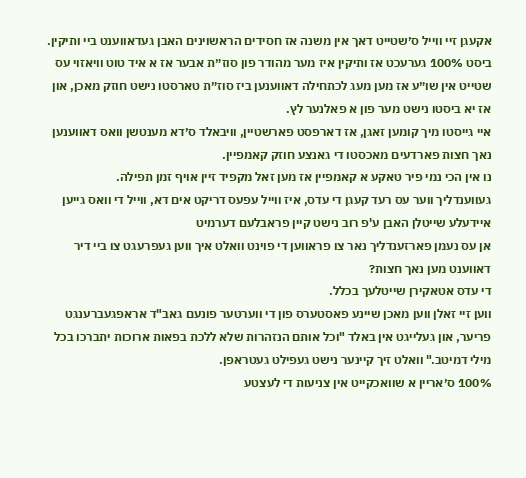אקעגן זיי ווייל ס׳שטייט דאך אין משנה אז חסידים הראשוינים האבן געדאווענט ביי ותיקין.
ביסט 100% גערעכט אז ותיקין איז מער מהודר פון סוז״ת אבער אז א איד טוט וויאזוי עס שטייט אין שו״ע אז מען מעג לכתחילה דאווענען ביז סוז״ת טארסטו נישט חוזק מאכן, און אז יא ביסטו נישט מער פון א פאלנער לץ.
איי גייסטו מיך קומען זאגן, אז דארפסט פארשטיין, וויבאלד ס׳דא מענטשן וואס דאווענען נאך חצות פארדעים מאכסטו די גאנצע חוזק קאמפיין.
נו אין הכי נמי פיר טאקע א קאמפיין אז מען זאל מקפיד זיין אויף זמן תפילה.
געווענדליך ווער עס רעד קעגן די עדס, איז ווייל עפעס דריקט אים דא, ווייל די וואס גייען איידעלע שייטלן האבן ע'פ רוב נישט קיין פראבלעם דערמיט
אן עס נעמן פארזענדליך נאר צו פראווען די פוינט וואלט איך ווען געפרעגט צו ביי דיר דאווענט מען נאך חצות?
די עדס אטאקירן שייטלעך בכלל.
ווען זיי זאלן ווען מאכן שיינע פאסטערס פון די ווערטער פונעם גאב"ד אראפגעברענגט פריער, און געלייגט אין באלד "וכל אותם הנזהרות שלא ללכת בפאות ארוכות יתברכו בכל מילי דמיטב." וואלט זיך קיינער נישט געפילט געטראפן.
100% ס׳אריין א שוואכקייט אין צניעות די לעצטע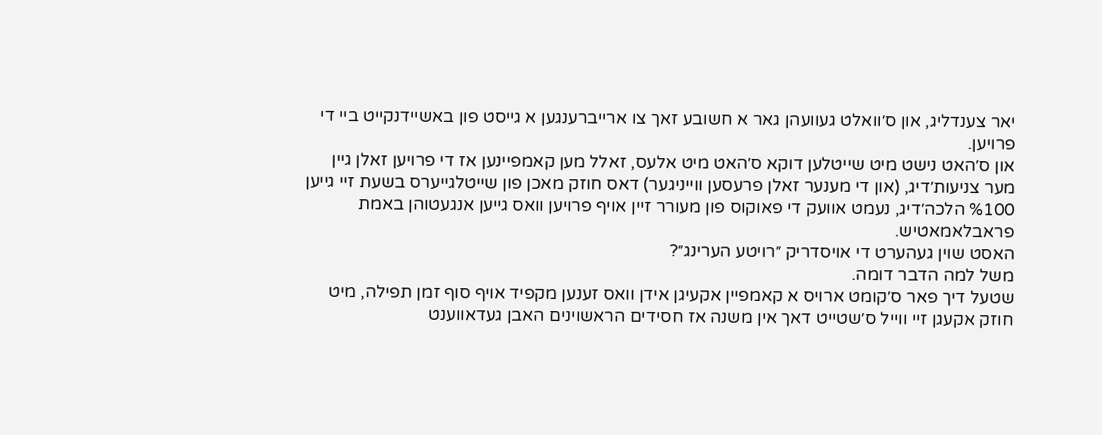יאר צענדליג, און ס׳וואלט געוועהן גאר א חשובע זאך צו ארייברענגען א גייסט פון באשיידנקייט ביי די פרויען.
און ס׳האט נישט מיט שייטלען דוקא ס׳האט מיט אלעס, זאלל מען קאמפיינען אז די פרויען זאלן גיין מער צניעות׳דיג, (און די מענער זאלן פרעסען ווייניגער) דאס חוזק מאכן פון שייטלגייערס בשעת זיי גייען %100 הלכה׳דיג, נעמט אוועק די פאוקוס פון מעורר זיין אויף פרויען וואס גייען אנגעטוהן באמת פראבלאמאטיש.
האסט שוין געהערט די אויסדריק ״רויטע הערינג״?
משל למה הדבר דומה.
שטעל דיך פאר ס׳קומט ארויס א קאמפיין אקעיגן אידן וואס זענען מקפיד אויף סוף זמן תפילה, מיט חוזק אקעגן זיי ווייל ס׳שטייט דאך אין משנה אז חסידים הראשוינים האבן געדאווענט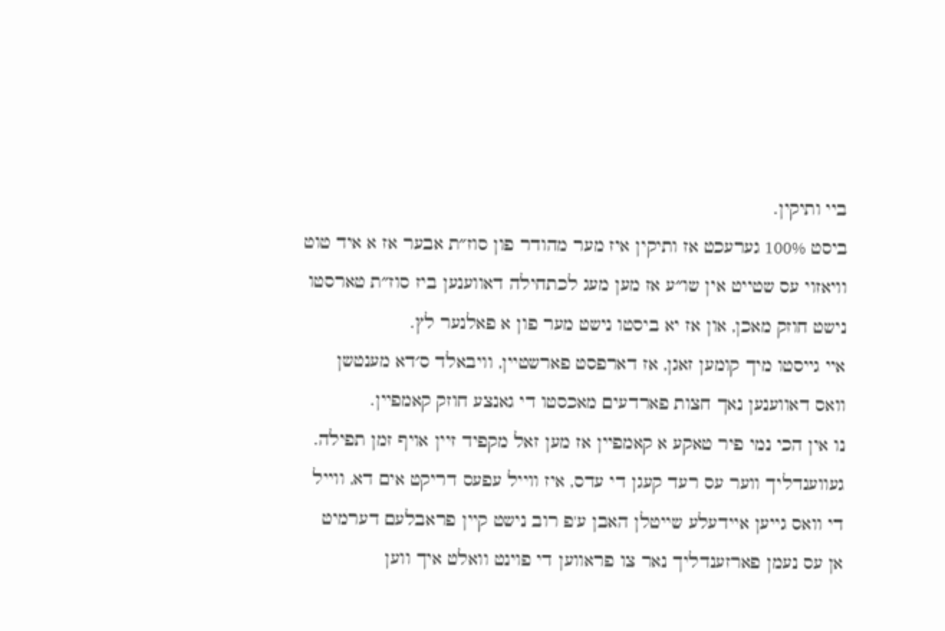ביי ותיקין.
ביסט 100% גערעכט אז ותיקין איז מער מהודר פון סוז״ת אבער אז א איד טוט וויאזוי עס שטייט אין שו״ע אז מען מעג לכתחילה דאווענען ביז סוז״ת טארסטו נישט חוזק מאכן, און אז יא ביסטו נישט מער פון א פאלנער לץ.
איי גייסטו מיך קומען זאגן, אז דארפסט פארשטיין, וויבאלד ס׳דא מענטשן וואס דאווענען נאך חצות פארדעים מאכסטו די גאנצע חוזק קאמפיין.
נו אין הכי נמי פיר טאקע א קאמפיין אז מען זאל מקפיד זיין אויף זמן תפילה.
געווענדליך ווער עס רעד קעגן די עדס, איז ווייל עפעס דריקט אים דא, ווייל די וואס גייען איידעלע שייטלן האבן ע'פ רוב נישט קיין פראבלעם דערמיט
אן עס נעמן פארזענדליך נאר צו פראווען די פוינט וואלט איך ווען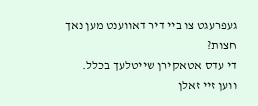געפרעגט צו ביי דיר דאווענט מען נאך חצות?
די עדס אטאקירן שייטלעך בכלל.
ווען זיי זאלן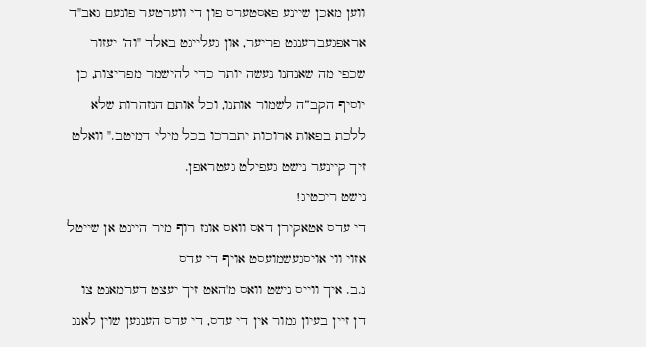ווען מאכן שיינע פאסטערס פון די ווערטער פונעם גאב"ד אראפגעברענגט פריער, און געלייגט באלד "וה‘ יעזור שכפי מה שאנחנו נעשה יותר כדי להישמר מפריצות, כן יוסיף הקב“ה לשמור אותנו, וכל אותם הנזהרות שלא ללכת בפאות ארוכות יתברכו בכל מילי דמיטב." וואלט זיך קיינער נישט געפילט געטראפן.
נישט ריכטיג!
די עדס אטאקירן דאס וואס אונז רוף מיר היינט אן שייטל אזוי ווי אויסגעשמועסט אויף די עדס
נ.ב. איך ווייס נישט וואס מ'האט זיך יעצט דערמאנט צו דן זיין בעיון גמור אין די עדס, די עדס הענגען שוין לאנג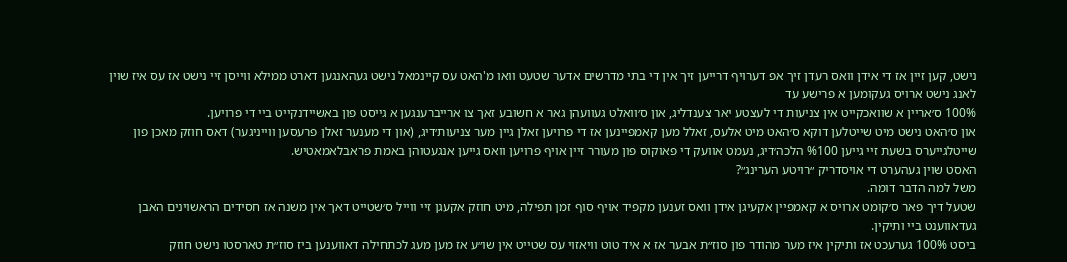נישט, קען זיין אז די אידן וואס רעדן זיך אפ דערויף דרייען זיך אין די בתי מדרשים אדער שטעט וואו מ'האט עס קיינמאל נישט געהאנגען דארט ממילא ווייסן זיי נישט אז עס איז שוין לאנג נישט ארויס געקומען א פרישע עד
100% ס׳אריין א שוואכקייט אין צניעות די לעצטע יאר צענדליג, און ס׳וואלט געוועהן גאר א חשובע זאך צו ארייברענגען א גייסט פון באשיידנקייט ביי די פרויען.
און ס׳האט נישט מיט שייטלען דוקא ס׳האט מיט אלעס, זאלל מען קאמפיינען אז די פרויען זאלן גיין מער צניעות׳דיג, (און די מענער זאלן פרעסען ווייניגער) דאס חוזק מאכן פון שייטלגייערס בשעת זיי גייען %100 הלכה׳דיג, נעמט אוועק די פאוקוס פון מעורר זיין אויף פרויען וואס גייען אנגעטוהן באמת פראבלאמאטיש.
האסט שוין געהערט די אויסדריק ״רויטע הערינג״?
משל למה הדבר דומה.
שטעל דיך פאר ס׳קומט ארויס א קאמפיין אקעיגן אידן וואס זענען מקפיד אויף סוף זמן תפילה, מיט חוזק אקעגן זיי ווייל ס׳שטייט דאך אין משנה אז חסידים הראשוינים האבן געדאווענט ביי ותיקין.
ביסט 100% גערעכט אז ותיקין איז מער מהודר פון סוז״ת אבער אז א איד טוט וויאזוי עס שטייט אין שו״ע אז מען מעג לכתחילה דאווענען ביז סוז״ת טארסטו נישט חוזק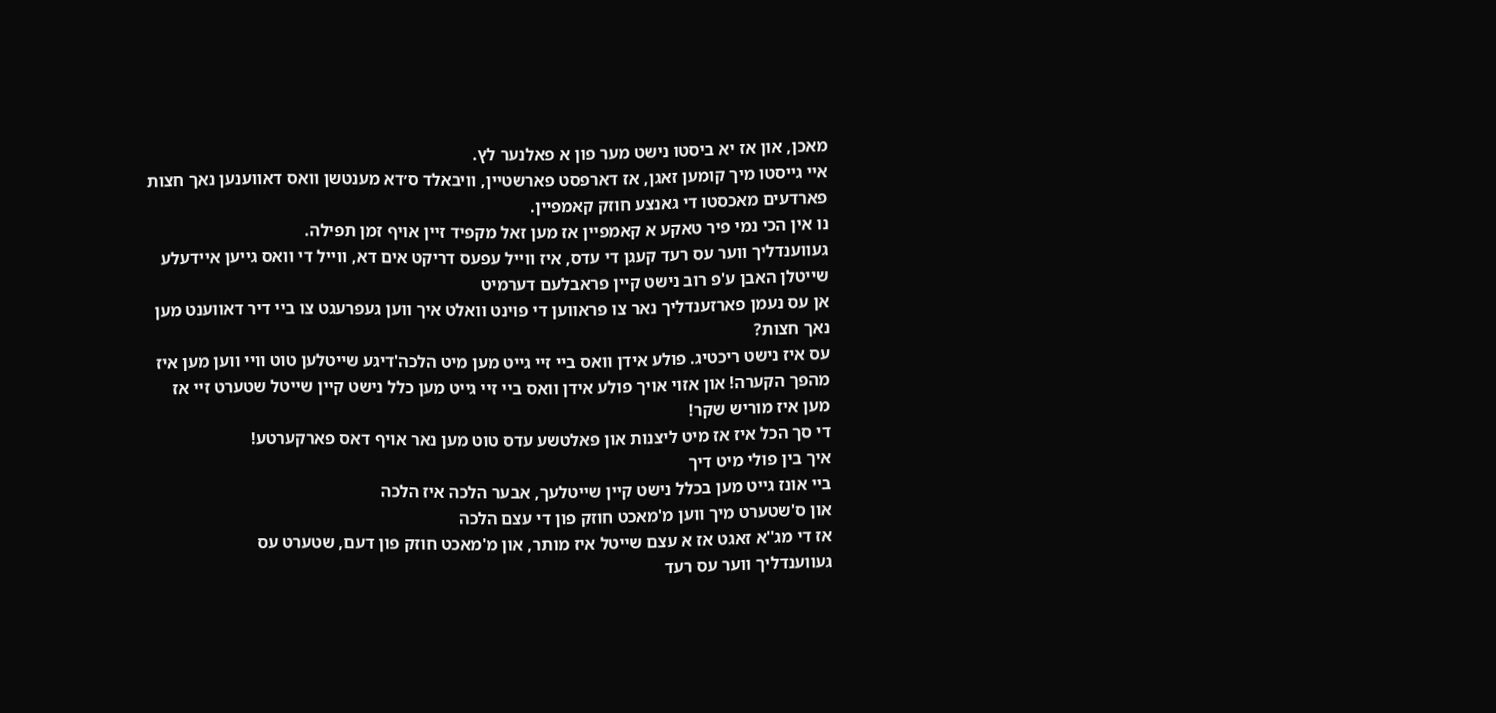מאכן, און אז יא ביסטו נישט מער פון א פאלנער לץ.
איי גייסטו מיך קומען זאגן, אז דארפסט פארשטיין, וויבאלד ס׳דא מענטשן וואס דאווענען נאך חצות פארדעים מאכסטו די גאנצע חוזק קאמפיין.
נו אין הכי נמי פיר טאקע א קאמפיין אז מען זאל מקפיד זיין אויף זמן תפילה.
געווענדליך ווער עס רעד קעגן די עדס, איז ווייל עפעס דריקט אים דא, ווייל די וואס גייען איידעלע שייטלן האבן ע'פ רוב נישט קיין פראבלעם דערמיט
אן עס נעמן פארזענדליך נאר צו פראווען די פוינט וואלט איך ווען געפרעגט צו ביי דיר דאווענט מען נאך חצות?
עס איז נישט ריכטיג. פולע אידן וואס ביי זיי גייט מען מיט הלכה'דיגע שייטלען טוט וויי ווען מען איז מהפך הקערה! און אזוי אויך פולע אידן וואס ביי זיי גייט מען כלל נישט קיין שייטל שטערט זיי אז מען איז מוריש שקר!
די סך הכל איז אז מיט ליצנות און פאלטשע עדס טוט מען נאר אויף דאס פארקערטע!
איך בין פולי מיט דיך
ביי אונז גייט מען בכלל נישט קיין שייטלעך, אבער הלכה איז הלכה
און ס'שטערט מיך ווען מ'מאכט חוזק פון די עצם הלכה
אז די מג''א זאגט אז א עצם שייטל איז מותר, און מ'מאכט חוזק פון דעם, שטערט עס
געווענדליך ווער עס רעד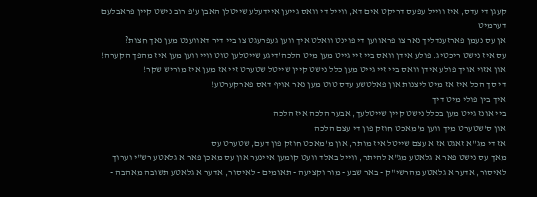קעגן די עדס, איז ווייל עפעס דריקט אים דא, ווייל די וואס גייען איידעלע שייטלן האבן ע'פ רוב נישט קיין פראבלעם דערמיט
אן עס נעמן פארזענדליך נאר צו פראווען די פוינט וואלט איך ווען געפרעגט צו ביי דיר דאווענט מען נאך חצות?
עס איז נישט ריכטיג. פולע אידן וואס ביי זיי גייט מען מיט הלכה'דיגע שייטלען טוט וויי ווען מען איז מהפך הקערה! און אזוי אויך פולע אידן וואס ביי זיי גייט מען כלל נישט קיין שייטל שטערט זיי אז מען איז מוריש שקר!
די סך הכל איז אז מיט ליצנות און פאלטשע עדס טוט מען נאר אויף דאס פארקערטע!
איך בין פולי מיט דיך
ביי אונז גייט מען בכלל נישט קיין שייטלעך, אבער הלכה איז הלכה
און ס'שטערט מיך ווען מ'מאכט חוזק פון די עצם הלכה
אז די מג''א זאגט אז א עצם שייטל איז מותר, און מ'מאכט חוזק פון דעם, שטערט עס
מאך עס נישט פאר א גלאטע מג"א להיתר, ווייל באלד וועט קומען איינער און עס מאכן פאר א גלאטע רש"י וערוך לאיסור, אדער א גלאטע מהרשי"ק - באר שבע - מור וקציעה - תאומים - לאיסור, אדער א גלאטע תשובה מאהבה -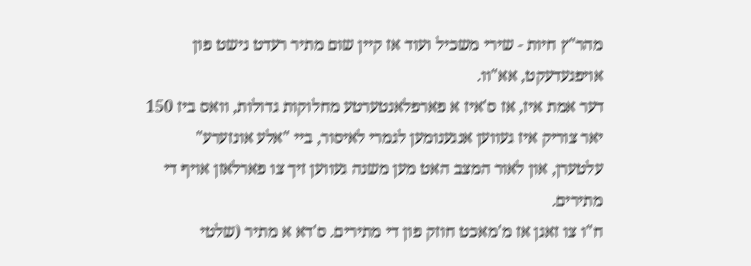מהר"ץ חיות - שירי משכיל ועוד אז קיין שום מתיר רעדט נישט פון אויפגעדעקט, אא"וו.
דער אמת איז, אז ס'איז א פארפלאנטערטע מחלוקות גדולות, וואס ביז 150 יאר צוריק איז געווען אנגענומען לגמרי לאיסור, ביי "אלע אונזערע" עלטערן, און לאור המצב האט מען משנה געווען זיך צו פארלאזן אויף די מתירים.
ח"ו צו זאגן אז מ'מאכט חוזק פון די מתירים. ס'דא א מתיר (שלטי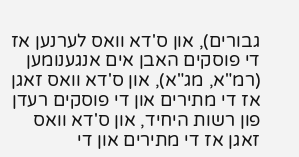גבורים), און ס'דא וואס לערנען אז די פוסקים האבן אים אנגענומען (רמ"א, מג"א), און ס'דא וואס זאגן אז די מתירים און די פוסקים רעדן פון רשות היחיד, און ס'דא וואס זאגן אז די מתירים און די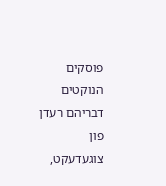פוסקים הנוקטים דבריהם רעדן פון צוגעדעקט,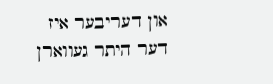און דעריבער איז דער היתר געווארן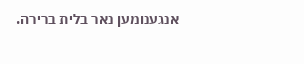אנגענומען נאר בלית ברירה.